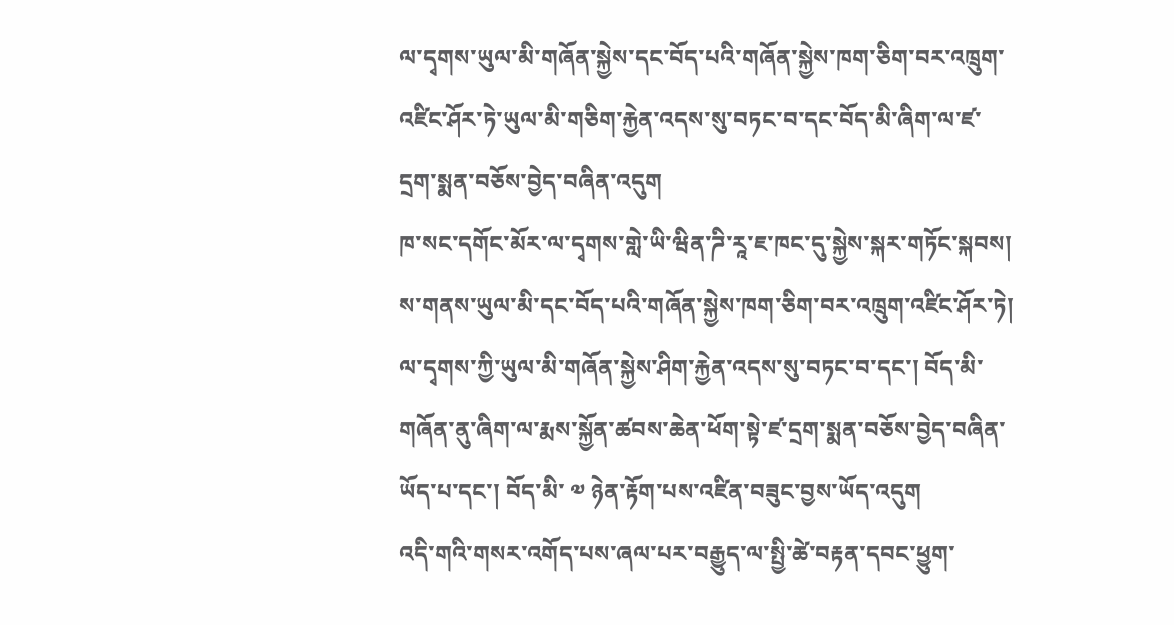ལ་དྭགས་ཡུལ་མི་གཞོན་སྐྱེས་དང་བོད་པའི་གཞོན་སྐྱེས་ཁག་ཅིག་བར་འཁྲུག་འཛིང་ཤོར་ཏེ་ཡུལ་མི་གཅིག་རྐྱེན་འདས་སུ་བཏང་བ་དང་བོད་མི་ཞིག་ལ་ཛ་དྲག་སྨན་བཅོས་བྱེད་བཞིན་འདུག
ཁ་སང་དགོང་མོར་ལ་དྭགས་གླེ་ཡི་ཝིན་ཌི་རཱ་ཇ་ཁང་དུ་སྐྱེས་སྐར་གཏོང་སྐབས། ས་གནས་ཡུལ་མི་དང་བོད་པའི་གཞོན་སྐྱེས་ཁག་ཅིག་བར་འཁྲུག་འཛིང་ཤོར་ཏེ། ལ་དྭགས་ཀྱི་ཡུལ་མི་གཞོན་སྐྱེས་ཤིག་རྐྱེན་འདས་སུ་བཏང་བ་དང་། བོད་མི་གཞོན་ནུ་ཞིག་ལ་རྨས་སྐྱོན་ཚབས་ཆེན་ཕོག་སྟེ་ཛ་དྲག་སྨན་བཅོས་བྱེད་བཞིན་ཡོད་པ་དང་། བོད་མི་ ༧ ཉེན་རྟོག་པས་འཛིན་བཟུང་བྱས་ཡོད་འདུག
འདི་གའི་གསར་འགོད་པས་ཞལ་པར་བརྒྱུད་ལ་སྤྱི་ཚེ་བརྟན་དབང་ཕྱུག་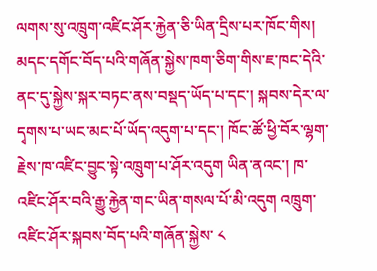ལགས་སུ་འཁྲུག་འཛིང་ཤོར་རྐྱེན་ཅི་ཡིན་དྲིས་པར་ཁོང་གིས། མདང་དགོང་བོད་པའི་གཞོན་སྐྱེས་ཁག་ཅིག་གིས་ཇ་ཁང་དེའི་ནང་དུ་སྐྱེས་སྐར་བཏང་ནས་བསྡད་ཡོད་པ་དང་། སྐབས་དེར་ལ་དྭགས་པ་ཡང་མང་པོ་ཡོད་འདུག་པ་དང་། ཁོང་ཚོ་ཕྱི་བོར་ལྷག་རྗེས་ཁ་འཛིང་བྱུང་སྟེ་འཁྲུག་པ་ཤོར་འདུག ཡིན་ནའང་། ཁ་འཛིང་ཤོར་བའི་རྒྱུ་རྐྱེན་གང་ཡིན་གསལ་པོ་མི་འདུག འཁྲུག་འཛིང་ཤོར་སྐབས་བོད་པའི་གཞོན་སྐྱེས་ ༨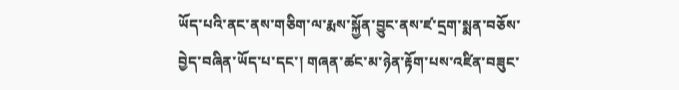ཡོད་པའི་ནང་ནས་གཅིག་ལ་རྨས་སྐྱོན་བྱུང་ནས་ཛ་དྲག་སྨན་བཅོས་བྱེད་བཞིན་ཡོད་པ་དང་། གཞན་ཚང་མ་ཉེན་རྟོག་པས་འཛིན་བཟུང་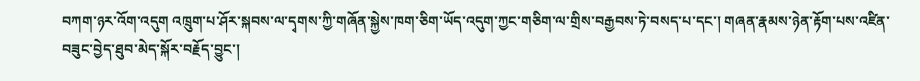བཀག་ཉར་འོག་འདུག འཁྲུག་པ་ཤོར་སྐབས་ལ་དྭགས་ཀྱི་གཞོན་སྐྱེས་ཁག་ཅིག་ཡོད་འདུག་ཀྱང་གཅིག་ལ་གྲིས་བརྒྱབས་ཏེ་བསད་པ་དང་། གཞན་རྣམས་ཉེན་རྟོག་པས་འཛིན་བཟུང་བྱེད་ཐུབ་མེད་སྐོར་བརྗོད་བྱུང་།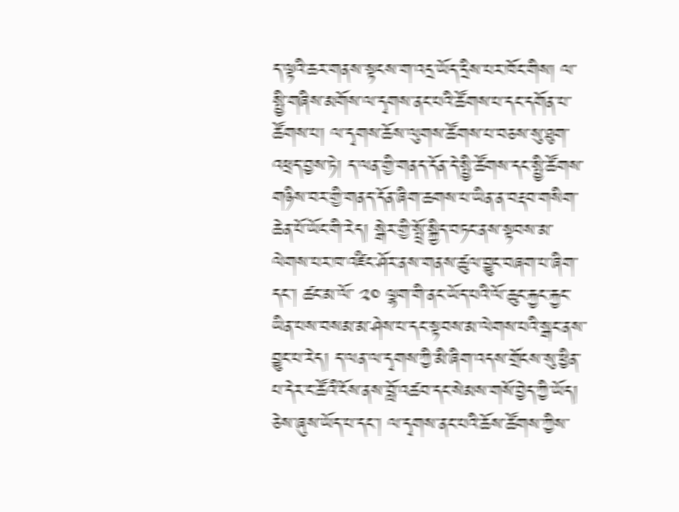ད་ལྟའི་ཆར་གནས་སྟངས་ག་འདྲ་ཡོད་དྲིས་པར་ཁོང་གིས། ལ་སྤྱི་གཞིས་མགོས་ལ་དྭགས་ནང་པའི་ཚོགས་པ་དང་དགོན་པ་ཚོགས་པ། ལ་དྭགས་ཆོས་ལུགས་ཚོགས་པ་བཅས་སུ་ཐུག་འཕྲད་བྱས་ཏེ། ད་ལན་གྱི་གནད་དོན་དེ་སྤྱི་ཚོགས་དང་སྤྱི་ཚོགས་གཉིས་བར་གྱི་གནད་དོན་ཞིག་ཆགས་པ་ཡིན་ན་བརྡབ་གསིག་ཆེན་པོ་ཡོང་གི་རེད། སྒེར་གྱི་སྤྲོ་སྐྱིད་བཏང་ནས་སྟབས་མ་ལེགས་པར་ཁ་འཛིང་ཤོར་ནས་གནས་ཚུལ་བྱུང་བཞག་པ་ཞིག་དང་། ཚང་མ་ལོ་ ༢༠ ལྷག་གི་ནང་ཡོད་པའི་ལོ་ཆུང་རྐྱང་རྐྱང་ཡིན་པས་བསམ་མ་ཤེས་པ་དང་སྟབས་མ་ལེགས་པའི་སྒང་ནས་བྱུང་པ་རེད། ད་ལན་ལ་དྭགས་ཀྱི་མི་ཞིག་འདས་གྲོངས་སུ་ཕྱིན་པ་དེར་ང་ཚོའི་ངོས་ནས་བློ་འཚབ་དང་སེམས་གསོ་བྱེད་ཀྱི་ཡོད། ཅེས་ཞུས་ཡོད་པ་དང་། ལ་དྭགས་ནང་པའི་ཆོས་ཚོགས་ཀྱིས་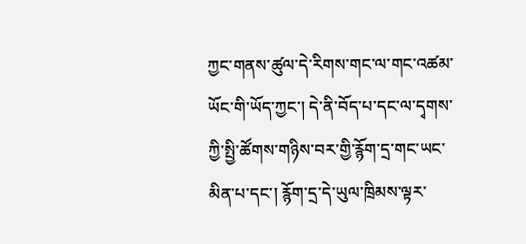ཀྱང་གནས་ཚུལ་དེ་རིགས་གང་ལ་གང་འཚམ་ཡོང་གི་ཡོད་ཀྱང་། དེ་ནི་བོད་པ་དང་ལ་དྭགས་ཀྱི་སྤྱི་ཚོགས་གཉིས་བར་གྱི་རྙོག་དྲ་གང་ཡང་མིན་པ་དང་། རྙོག་དྲ་དེ་ཡུལ་ཁྲིམས་ལྟར་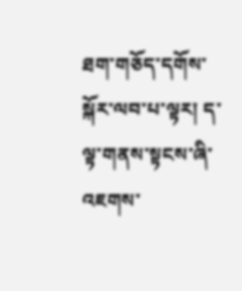ཐག་གཅོད་དགོས་སྐོར་ལབ་པ་ལྟར། ད་ལྟ་གནས་སྟངས་ཞི་འཇགས་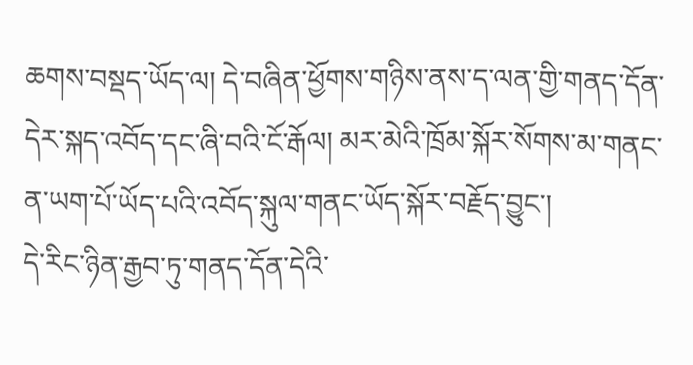ཆགས་བསྡད་ཡོད་ལ། དེ་བཞིན་ཕྱོགས་གཉིས་ནས་ད་ལན་གྱི་གནད་དོན་དེར་སྐད་འབོད་དང་ཞི་བའི་ངོ་རྒོལ། མར་མེའི་ཁྲོམ་སྐོར་སོགས་མ་གནང་ན་ཡག་པོ་ཡོད་པའི་འབོད་སྐུལ་གནང་ཡོད་སྐོར་བརྗོད་བྱུང་།
དེ་རིང་ཉིན་རྒྱབ་ཏུ་གནད་དོན་དེའི་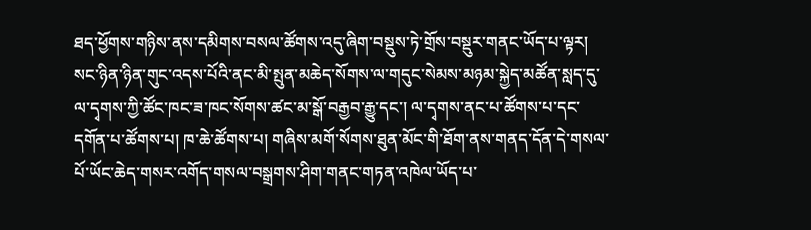ཐད་ཕྱོགས་གཉིས་ནས་དམིགས་བསལ་ཚོགས་འདུ་ཞིག་བསྡུས་ཏེ་གྲོས་བསྡུར་གནང་ཡོད་པ་ལྟར། སང་ཉིན་ཉིན་གུང་འདས་པོའི་ནང་མི་སྤུན་མཆེད་སོགས་ལ་གདུང་སེམས་མཉམ་སྐྱེད་མཚོན་སླད་དུ་ལ་དྭགས་ཀྱི་ཚོང་ཁང་ཟ་ཁང་སོགས་ཚང་མ་སྒོ་བརྒྱབ་རྒྱུ་དང་། ལ་དྭགས་ནང་པ་ཚོགས་པ་དང་དགོན་པ་ཚོགས་པ། ཁ་ཆེ་ཚོགས་པ། གཞིས་མགོ་སོགས་ཐུན་མོང་གི་ཐོག་ནས་གནད་དོན་དེ་གསལ་པོ་ཡོང་ཆེད་གསར་འགོད་གསལ་བསྒྲགས་ཤིག་གནང་གཏན་འཁེལ་ཡོད་པ་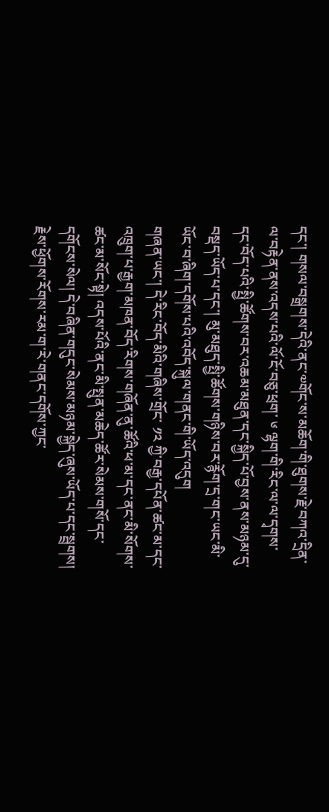དང་། གསལ་བསྒྲགས་དེའི་ནང་༧གོང་ས་མཆོག་གི་ཐུགས་རྗེ་བཀའ་དྲིན་ལ་བརྟེན་ནས་འདས་པའི་ལོ་ངོ་བཅུ་ཕྲག་ ༦ ལྷག་གི་རིང་ལ་ལ་དྭགས་དང་བོད་པའི་སྤྱི་ཚོགས་བར་འཆམ་མཐུན་དང་སྐྱིད་པོ་བྱས་ནས་མཉམ་དུ་བསྡད་ཡོད་པ་དང་། མུ་མཐུད་སྤྱི་ཚོགས་གཉིས་བར་རྙོག་དྲ་གང་ཡང་མི་ཡོང་བ་ཞིག་དགོས་པའི་འབོད་སྐུལ་གནང་གི་ཡོད་འདུག
གཞན་ཡང་། དེ་རིང་བོད་མིའི་གཞིས་གྲོང་ ༡༢ ཀྱི་བརྒྱ་དཔོན་ཚང་མ་དང་འཁྲུག་པ་རྒྱག་མཁན་བོད་རིགས་གཞོན་ནུ་ཚོའི་ཕ་མ་དང་ནང་མི་སོགས་ཚང་མ་སོང་སྟེ། འདས་པོའི་ནང་མི་སྤུན་མཆེད་ཚོར་སེམས་གསོ་དང་དགོངས་སེལ། དེ་བཞིན་གདུང་སེམས་མཉམ་སྐྱེད་ཞུས་ཡོད་པ་དང་སྦྲགས། རྗེས་ཕྱོགས་རོགས་རམ་ག་རེ་གནང་དགོས་ཀྱང་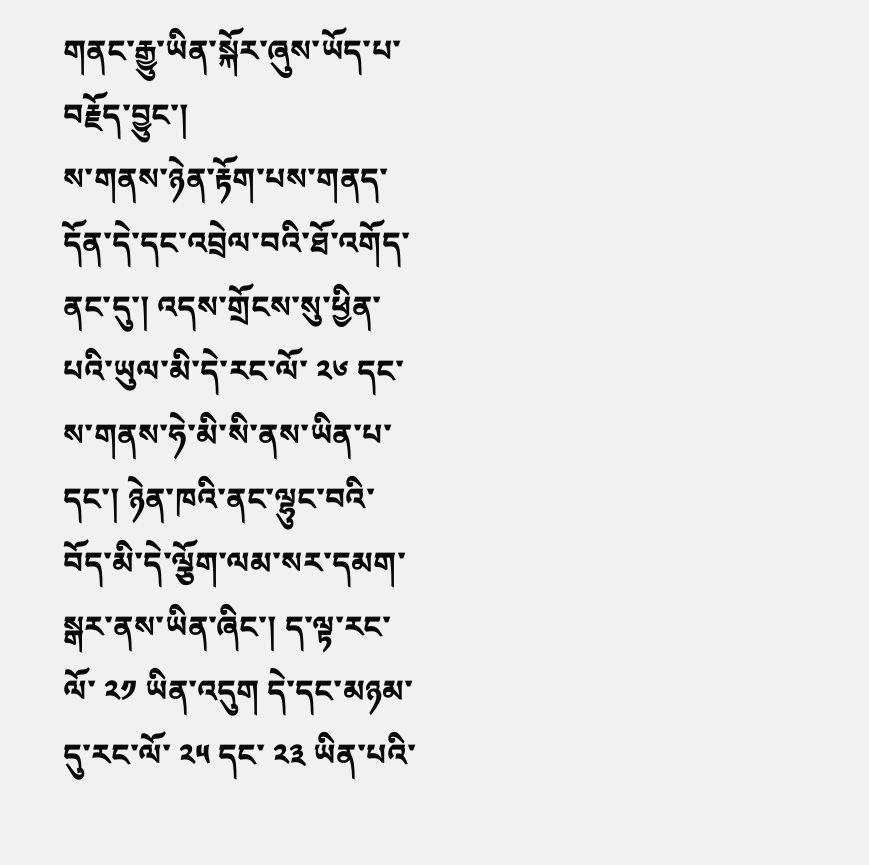གནང་རྒྱུ་ཡིན་སྐོར་ཞུས་ཡོད་པ་བརྗོད་བྱུང་།
ས་གནས་ཉེན་རྟོག་པས་གནད་དོན་དེ་དང་འབྲེལ་བའི་ཐོ་འགོད་ནང་དུ་། འདས་གྲོངས་སུ་ཕྱིན་པའི་ཡུལ་མི་དེ་རང་ལོ་ ༢༦ དང་ས་གནས་ཧེ་མི་སི་ནས་ཡིན་པ་དང་། ཉེན་ཁའི་ནང་ལྷུང་བའི་བོད་མི་དེ་ལྕོག་ལམ་སར་དམག་སྒར་ནས་ཡིན་ཞིང་། ད་ལྟ་རང་ལོ་ ༢༡ ཡིན་འདུག དེ་དང་མཉམ་དུ་རང་ལོ་ ༢༥ དང་ ༢༣ ཡིན་པའི་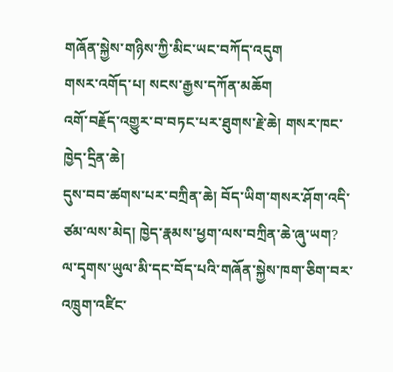གཞོན་སྐྱེས་གཉིས་ཀྱི་མིང་ཡང་བཀོད་འདུག
གསར་འགོད་པ། སངས་རྒྱས་དཀོན་མཆོག
འགོ་བརྗོད་འགྱུར་བ་བཏང་པར་ཐུགས་རྗེ་ཆེ། གསར་ཁང་ཁྱེད་དྲིན་ཆེ།
དུས་བབ་ཚགས་པར་བཀྲིན་ཆེ། བོད་ཡིག་གསར་ཤོག་འདི་ཙམ་ལས་མེད། ཁྱེད་རྣམས་ཕྱག་ལས་བཀྲིན་ཆེ་ཞུ་ཡག?
ལ་དྭགས་ཡུལ་མི་དང་བོད་པའི་གཞོན་སྐྱེས་ཁག་ཅིག་བར་འཁྲུག་འཛིང་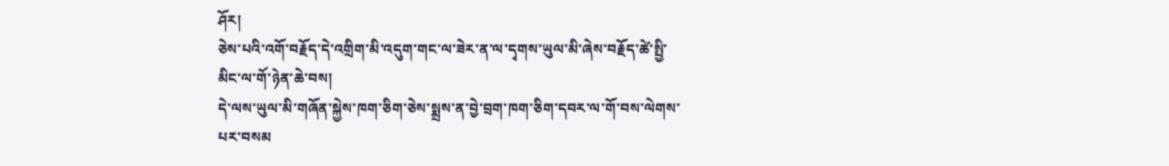ཤོར།
ཅེས་པའི་འགོ་བརྗོད་དེ་འགྲིག་མི་འདུག་གང་ལ་ཟེར་ན་ལ་དྭགས་ཡུལ་མི་ཞེས་བརྗོད་ཚེ་སྤྱི་མིང་ལ་གོ་ཉེན་ཆེ་བས།
དེ་ལས་ཡུལ་མི་གཞོན་སྐྱེས་ཁག་ཅིག་ཅེས་སྨྲས་ན་བྱེ་བྲག་ཁག་ཅིག་དབར་ལ་གོ་བས་ལེགས་པར་བསམ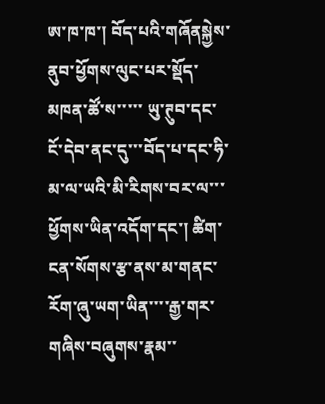ཨ་ཁ་ཁ་། བོད་པའི་གཞོནསྐྱེས་ནུབ་ཕྱོགས་ལུང་པར་སྡོད་མཁན་ཚོ་ས་་་་་ ཡུ་ཊུབ་དང་ངོ་དེབ་ནང་དུ་་་བོད་པ་དང་ཧི་མ་ལ་ཡའི་མི་རིགས་བར་ལ་་་ཕྱོགས་ཡིན་འདོག་དང་། ཚིག་ངན་སོགས་རྩ་ནས་མ་གནང་རོག་ཞུ་ཡག་ཡིན་་་་རྒྱ་གར་གཞིས་བཞུགས་རྣམ་་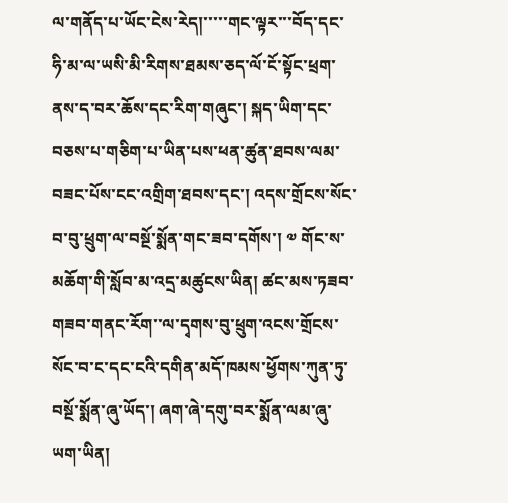ལ་གནོད་པ་ཡོང་ངེས་རེད།་་་་་གང་ལྟར་་་བོད་དང་ཧི་མ་ལ་ཡསི་མི་རིགས་ཐམས་ཅད་ལོ་ངོ་སྟོང་ཕྲག་ནས་ད་བར་ཆོས་དང་རིག་གཞུང་། སྐད་ཡིག་དང་བཅས་པ་གཅིག་པ་ཡིན་པས་ཕན་ཚུན་ཐབས་ལམ་བཟང་པོས་ངང་འགྲིག་ཐབས་དང་། འདས་གྲོངས་སོང་བ་བུ་ཕྲུག་ལ་བསྔོ་སྨོན་གང་ཟབ་དགོས་། ༧ གོང་ས་མཆོག་གི་སློབ་མ་འདྲ་མཚུངས་ཡིན། ཚང་མས་ཏཟབ་གཟབ་གནང་རོག་་ལ་དྭགས་བུ་ཕྲུག་འངས་གྲོངས་སོང་བ་ང་དང་ངའི་དགིན་མདོ་ཁམས་ཕྱོགས་ཀུན་ཏུ་བསྔོ་སྨོན་ཞུ་ཡོད་། ཞག་ཞེ་དགུ་བར་སྨོན་ལམ་ཞུ་ཡག་ཡིན།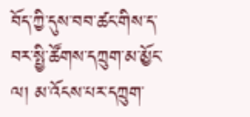བོད་ཀྱི་དུས་བབ་ཚང་གིས་ད་བར་སྤྱི་ཚོགས་དཀྲུག་མ་མྱོང་ལ། མ་འོངས་པར་དཀྲུག་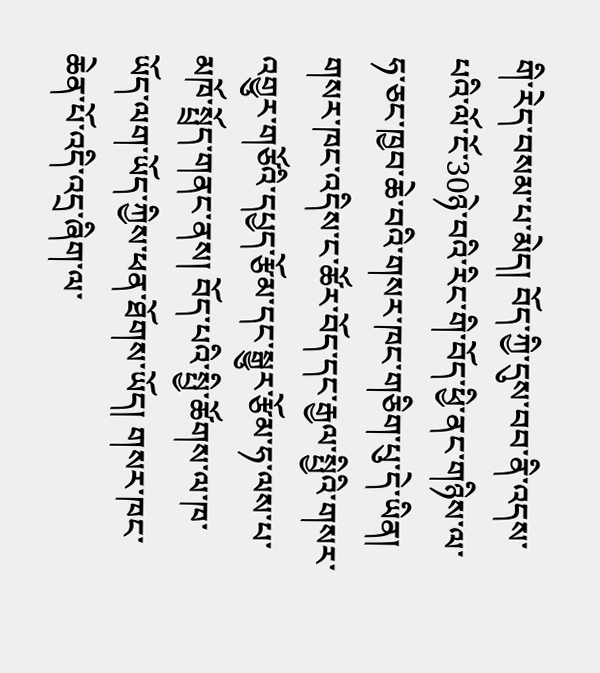གི་རེད་བསམ་པ་མེད། བོད་ཀྱི་དུས་བབ་ནི་འདས་པའི་ལོ་ངོ་30ཉེ་བའི་རིང་གི་བོད་ཕྱི་ནང་གཉིས་ལ་ཧ་ཅང་ཁྱབ་ཆེ་བའི་གསར་ཁང་གཅིག་པུ་དེ་ཡིན། གསར་ཁང་འདིས་ང་ཚོར་བོད་དང་རྒྱལ་སྤྱིའི་གསར་འགྱུར་གཙོའི་དཔྱད་རྩོམ་དང་སྒྱུར་རྩོམ་ཧ་ལས་པ་མཁོ་སྤྲོད་གནང་ནས། བོད་པའི་སྤྱི་ཚོགས་ལ་ཁ་ཡོད་ལག་ཡོད་ཀྱིས་ཕན་ཐོགས་ཡོད། གསར་ཁང་ཆེན་པོ་འདི་འདྲ་ཞིག་ལ་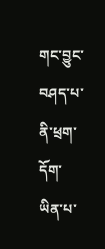གང་བྱུང་བཤད་པ་ནི་ཕྲག་དོག་ཡིན་པ་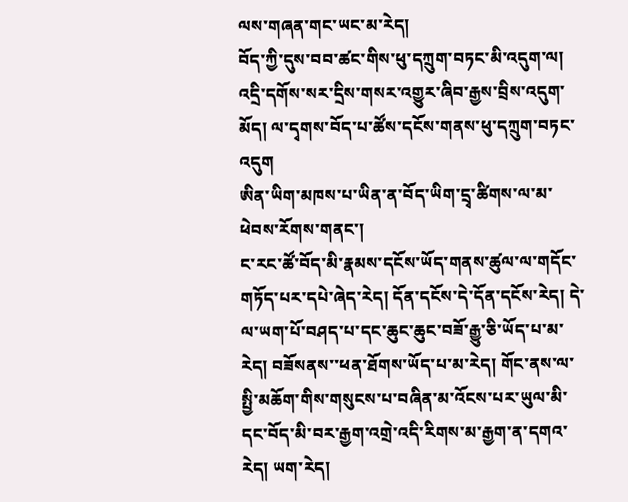ལས་གཞན་གང་ཡང་མ་རེད།
བོད་ཀྱི་དུས་བབ་ཚང་གིས་ཕུ་དཀྲུག་བཏང་མི་འདུག་ལ། འདྲི་དགོས་སར་དྲིས་གསར་འགྱུར་ཞིབ་རྒྱས་བྲིས་འདུག་མོད། ལ་དྭགས་བོད་པ་ཚོས་དངོས་གནས་ཕུ་དཀྲུག་བཏང་འདུག
ཨིན་ཡིག་མཁས་པ་ཡིན་ན་བོད་ཡིག་དྲྭ་ཚིགས་ལ་མ་ཕེབས་རོགས་གནང་།
ང་རང་ཚོ་བོད་མི་རྣམས་དངོས་ཡོད་གནས་ཚུལ་ལ་གདོང་གཏོད་པར་དཔེ་ཞེད་རེད། དོན་དངོས་དེ་དོན་དངོས་རེད། དེ་ལ་ཡག་པོ་བཤད་པ་དང་ཆུང་ཆུང་བཟོ་རྒྱུ་ཅི་ཡོད་པ་མ་རེད། བཟོསནས་་ཕན་ཐོགས་ཡོད་པ་མ་རེད། གོང་ནས་ལ་སྤྱི་མཆོག་གིས་གསུངས་པ་བཞིན་མ་འོངས་པར་ཡུལ་མི་དང་བོད་མི་བར་རྒྱག་འགྲེ་འདི་རིགས་མ་རྒྱག་ན་དགའ་རེད། ཡག་རེད།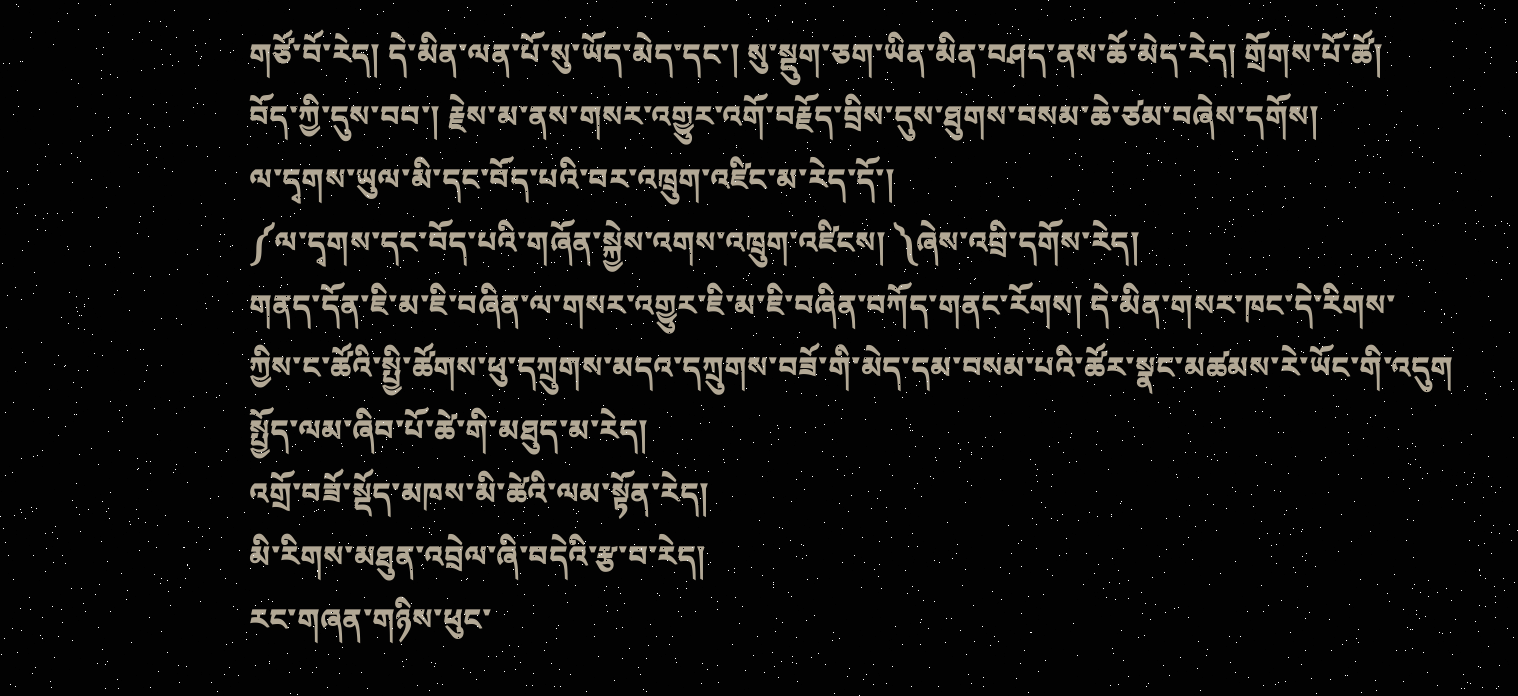གཙོ་བོ་རེད། དེ་མིན་ལན་པོ་སུ་ཡོད་མེད་དང་། སུ་སྡུག་ཅག་ཡིན་མིན་བཤད་ནས་ཆོ་མེད་རེད། གྲོགས་པོ་ཚོ།
བོད་ཀྱི་དུས་བབ་། རྗེས་མ་ནས་གསར་འགྱུར་འགོ་བརྗོད་བྲིས་དུས་ཐུགས་བསམ་ཆེ་ཙམ་བཞེས་དགོས།
ལ་དྭགས་ཡུལ་མི་དང་བོད་པའི་བར་འཁྲུག་འཛིང་མ་རེད་དོ་།
༼ལ་དྭགས་དང་བོད་པའི་གཞོན་སྐྱེས་འགས་འཁྲུག་འཛིངས། ༽ཞེས་འབྲི་དགོས་རེད།
གནད་དོན་ཇི་མ་ཇི་བཞིན་ལ་གསར་འགྱུར་ཇི་མ་ཇི་བཞིན་བཀོད་གནང་རོགས། དེ་མིན་གསར་ཁང་དེ་རིགས་
ཀྱིས་ང་ཚོའི་སྤྱི་ཚོགས་ཕུ་དཀྲུགས་མདའ་དཀྲུགས་བཟོ་གི་མེད་དམ་བསམ་པའི་ཚོར་སྣང་མཚམས་རེ་ཡོང་གི་འདུག
སྤྱོད་ལམ་ཞིབ་པོ་ཚེ་གི་མཐུད་མ་རེད།
འགྲོ་བཟོ་སྡོད་མཁས་མི་ཚེའི་ལམ་སྟོན་རེད།
མི་རིགས་མཐུན་འབྲེལ་ཞི་བདེའི་རྩ་བ་རེད།
རང་གཞན་གཉིས་ཕུང་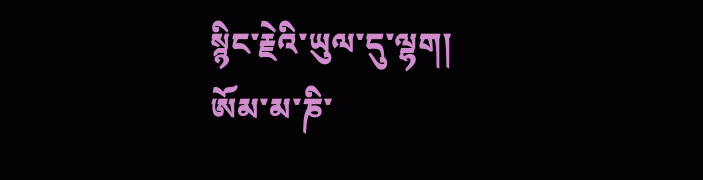སྙིང་རྗེའི་ཡུལ་དུ་ལྷག།
ཨོམ་མ་ཎི་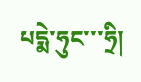པདྨེ་ཧུང་་་ཧྲི།